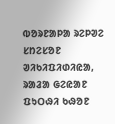ᱵᱚᱨᱱᱟᱞᱟ ᱨᱮᱞᱣᱮ ᱥᱴᱮᱥᱚᱱ
ᱣᱤᱠᱤᱯᱤᱰᱤᱭᱟ, ᱨᱟᱲᱟ ᱜᱮᱭᱟᱱ ᱯᱩᱛᱷᱤ ᱠᱷᱚᱱ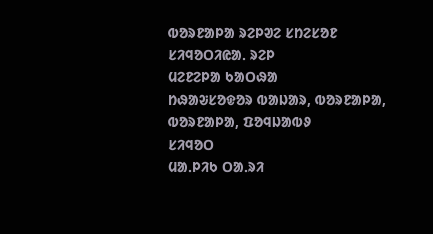ᱵᱚᱨᱱᱟᱞᱟ ᱨᱮᱞᱣᱮ ᱥᱴᱮᱥᱚᱱ
ᱥᱤᱧᱚᱛᱤᱭᱟᱹ ᱨᱮᱞ
ᱢᱮᱱᱮᱞᱟ ᱠᱟᱛᱷᱟ
ᱴᱷᱟᱶᱥᱚᱫᱚᱨ ᱵᱟᱡᱟᱨ, ᱵᱚᱨᱱᱟᱞᱟ, ᱵᱚᱨᱱᱟᱞᱟ, ᱯᱚᱧᱡᱟᱵᱽ
ᱥᱤᱧᱚᱛ
ᱢᱟᱹᱞᱤᱠ ᱛᱟᱹᱨᱤ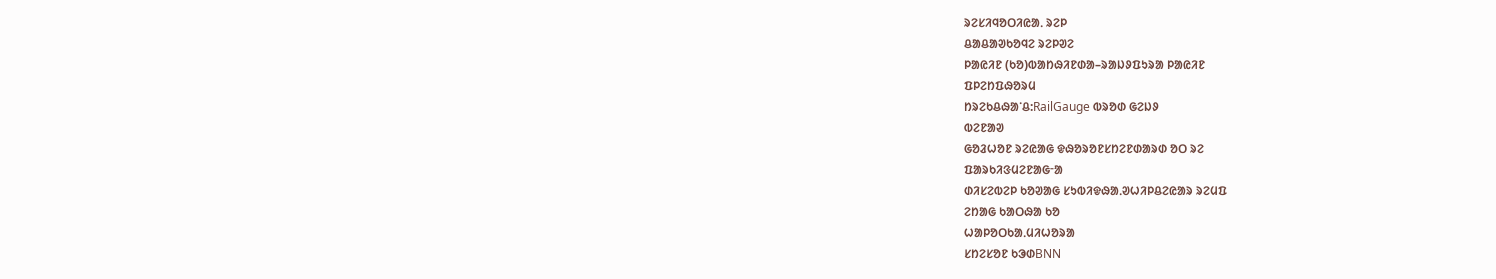ᱨᱮᱥᱤᱧᱚᱛᱤᱭᱟᱹ ᱨᱮᱞ
ᱪᱟᱪᱟᱣᱠᱚᱧᱮ ᱨᱮᱞᱣᱮ
ᱞᱟᱭᱤᱱ (ᱠᱚ)ᱵᱟᱴᱷᱤᱱᱰᱟ–ᱨᱟᱡᱽᱯᱩᱨᱟ ᱞᱟᱭᱤᱱ
ᱯᱞᱮᱴᱯᱷᱚᱨᱢ
ᱴᱨᱮᱠᱪᱷᱟᱸᱪ:RailGauge ᱵᱨᱚᱰ ᱜᱮᱡᱽ
ᱵᱮᱱᱟᱣ
ᱜᱚᱲᱦᱚᱱ ᱨᱮᱭᱟᱜ ᱫᱷᱚᱨᱚᱱᱥᱴᱮᱱᱰᱟᱨᱰ ᱚᱛ ᱨᱮ
ᱯᱟᱨᱠᱤᱝᱢᱮᱱᱟᱜᱼᱟ
ᱰᱤᱥᱮᱵᱮᱞ ᱠᱚᱣᱟᱜ ᱥᱩᱵᱤᱫᱷᱟᱹᱣᱦᱤᱞᱪᱮᱭᱟᱨ ᱨᱮᱢᱯ
ᱮᱴᱟᱜ ᱠᱟᱛᱷᱟ ᱠᱚ
ᱦᱟᱞᱚᱛᱠᱟᱹᱢᱤᱦᱚᱨᱟ
ᱥᱴᱮᱥᱚᱱ ᱠᱳᱰBNN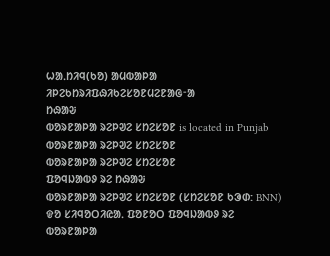ᱦᱟᱹᱴᱤᱧ(ᱠᱚ) ᱟᱢᱵᱟᱞᱟ
ᱤᱞᱮᱠᱴᱨᱤᱯᱷᱤᱠᱮᱥᱚᱱᱢᱮᱱᱟᱜᱼᱟ
ᱴᱷᱟᱶ
ᱵᱚᱨᱱᱟᱞᱟ ᱨᱮᱞᱣᱮ ᱥᱴᱮᱥᱚᱱ is located in Punjab
ᱵᱚᱨᱱᱟᱞᱟ ᱨᱮᱞᱣᱮ ᱥᱴᱮᱥᱚᱱ
ᱵᱚᱨᱱᱟᱞᱟ ᱨᱮᱞᱣᱮ ᱥᱴᱮᱥᱚᱱ
ᱯᱚᱧᱡᱟᱵᱽ ᱨᱮ ᱴᱷᱟᱶ
ᱵᱚᱨᱱᱟᱞᱟ ᱨᱮᱞᱣᱮ ᱥᱴᱮᱥᱚᱱ (ᱥᱴᱮᱥᱚᱱ ᱠᱳᱰ: BNN) ᱫᱚ ᱥᱤᱧᱚᱛᱤᱭᱟᱹ ᱯᱚᱱᱚᱛ ᱯᱚᱧᱡᱟᱵᱽ ᱨᱮ ᱵᱚᱨᱱᱟᱞᱟ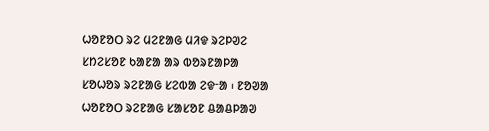ᱦᱚᱱᱚᱛ ᱨᱮ ᱢᱮᱱᱟᱜ ᱢᱤᱫ ᱨᱮᱞᱣᱮ ᱥᱴᱮᱥᱚᱱ ᱠᱟᱱᱟ ᱟᱨ ᱵᱚᱨᱱᱟᱞᱟ ᱥᱚᱦᱚᱨ ᱨᱮᱱᱟᱜ ᱥᱮᱵᱟ ᱮᱫᱼᱟ ᱾ ᱱᱚᱣᱟ ᱦᱚᱱᱚᱛ ᱨᱮᱱᱟᱜ ᱥᱟᱥᱚᱱ ᱪᱟᱪᱞᱟᱣ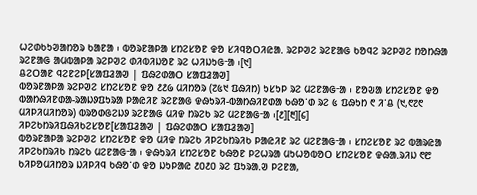ᱦᱮᱰᱠᱩᱣᱟᱴᱚᱨ ᱠᱟᱱᱟ ᱾ ᱵᱚᱨᱱᱟᱞᱟ ᱥᱴᱮᱥᱚᱱ ᱫᱚ ᱥᱤᱧᱚᱛᱤᱭᱟᱹ ᱨᱮᱞᱣᱮ ᱨᱮᱱᱟᱜ ᱠᱚᱧᱮ ᱨᱮᱞᱣᱮ ᱴᱚᱴᱷᱟ ᱨᱮᱱᱟᱜ ᱟᱢᱵᱟᱞᱟ ᱨᱮᱞᱣᱮ ᱰᱤᱵᱤᱡᱚᱱ ᱨᱮ ᱦᱤᱡᱩᱜᱼᱟ ᱾[᱑]
ᱪᱮᱛᱟᱱ ᱧᱮᱱᱮᱞ[ᱥᱟᱯᱲᱟᱣ | ᱯᱷᱮᱰᱟᱛ ᱥᱟᱯᱲᱟᱣ]
ᱵᱚᱨᱱᱟᱞᱟ ᱨᱮᱞᱣᱮ ᱥᱴᱮᱥᱚᱱ ᱫᱚ ᱒᱒᱙ ᱢᱤᱴᱚᱨ (᱗᱕᱑ ᱯᱷᱤᱴ) ᱩᱥᱩᱞ ᱨᱮ ᱢᱮᱱᱟᱜᱼᱟ ᱾ ᱱᱚᱶᱟ ᱥᱴᱮᱥᱚᱱ ᱫᱚ ᱵᱟᱴᱷᱤᱱᱰᱟ-ᱨᱟᱡᱽᱯᱩᱨᱟ ᱞᱟᱭᱤᱱ ᱨᱮᱱᱟᱜ ᱫᱷᱩᱨᱤ-ᱵᱟᱴᱷᱤᱱᱰᱟ ᱠᱷᱚᱸᱰ ᱨᱮ ᱕ ᱯᱷᱩᱴ ᱖ ᱤᱸᱪ (᱑,᱖᱗᱖ ᱢᱤᱞᱤᱢᱤᱴᱚᱨ) ᱵᱨᱚᱰᱜᱮᱡᱽ ᱨᱮᱱᱟᱜ ᱢᱤᱫ ᱴᱨᱮᱠ ᱨᱮ ᱢᱮᱱᱟᱜᱼᱟ ᱾[᱒][᱓][᱔]
ᱤᱞᱮᱠᱴᱨᱤᱯᱷᱤᱠᱮᱥᱚᱱ[ᱥᱟᱯᱲᱟᱣ | ᱯᱷᱮᱰᱟᱛ ᱥᱟᱯᱲᱟᱣ]
ᱵᱚᱨᱱᱟᱞᱟ ᱨᱮᱞᱣᱮ ᱥᱴᱮᱥᱚᱱ ᱫᱚ ᱢᱤᱫ ᱴᱨᱮᱠ ᱤᱞᱮᱠᱴᱨᱤᱠ ᱞᱟᱭᱤᱱ ᱨᱮ ᱢᱮᱱᱟᱜᱼᱟ ᱾ ᱥᱴᱮᱥᱚᱱ ᱨᱮ ᱵᱟᱨᱭᱟ ᱤᱞᱮᱠᱴᱨᱤᱠ ᱴᱨᱮᱠ ᱢᱮᱱᱟᱜᱼᱟ ᱾ ᱫᱷᱩᱨᱤ ᱥᱴᱮᱥᱚᱱ ᱠᱷᱚᱱ ᱞᱮᱦᱨᱟ ᱢᱩᱦᱚᱵᱚᱛ ᱥᱴᱮᱥᱚᱱ ᱫᱷᱟᱹᱨᱤᱡ ᱖᱘ ᱠᱤᱞᱚᱢᱤᱴᱚᱨ ᱡᱤᱞᱤᱧ ᱠᱷᱚᱸᱰ ᱫᱚ ᱡᱩᱞᱟᱭ ᱒᱐᱒᱐ ᱨᱮ ᱯᱩᱨᱟᱹᱣ ᱞᱮᱱᱟ,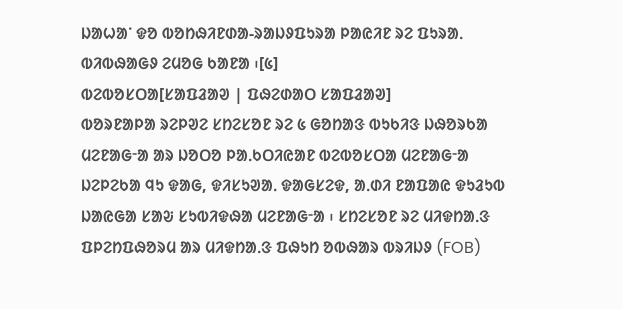ᱡᱟᱦᱟᱸ ᱫᱚ ᱵᱚᱴᱷᱤᱱᱰᱟ-ᱨᱟᱡᱽᱯᱩᱨᱟ ᱞᱟᱭᱤᱱ ᱨᱮ ᱯᱩᱨᱟᱹ ᱵᱤᱵᱷᱟᱜᱽ ᱮᱢᱚᱜ ᱠᱟᱱᱟ ᱾[᱕]
ᱵᱮᱵᱚᱥᱛᱟ[ᱥᱟᱯᱲᱟᱣ | ᱯᱷᱮᱰᱟᱛ ᱥᱟᱯᱲᱟᱣ]
ᱵᱚᱨᱱᱟᱞᱟ ᱨᱮᱞᱣᱮ ᱥᱴᱮᱥᱚᱱ ᱨᱮ ᱕ ᱜᱚᱴᱟᱝ ᱵᱩᱠᱤᱝ ᱡᱷᱚᱨᱠᱟ ᱢᱮᱱᱟᱜᱼᱟ ᱟᱨ ᱡᱚᱛᱚ ᱞᱟᱹᱠᱛᱤᱭᱟᱱ ᱵᱮᱵᱚᱥᱛᱟ ᱢᱮᱱᱟᱜᱼᱟ ᱡᱮᱞᱮᱠᱟ ᱧᱩ ᱫᱟᱜ, ᱫᱤᱥᱩᱣᱟᱹ ᱫᱟᱜᱥᱮᱫ, ᱟᱹᱰᱤ ᱱᱟᱯᱟᱭ ᱫᱩᱲᱩᱵ ᱡᱟᱭᱜᱟ ᱥᱟᱶ ᱥᱩᱵᱤᱫᱷᱟ ᱢᱮᱱᱟᱜᱼᱟ ᱾ ᱥᱴᱮᱥᱚᱱ ᱨᱮ ᱢᱤᱫᱴᱟᱹᱝ ᱯᱞᱮᱴᱯᱷᱚᱨᱢ ᱟᱨ ᱢᱤᱫᱴᱟᱹᱝ ᱯᱷᱩᱴ ᱚᱵᱷᱟᱨ ᱵᱨᱤᱡᱽ (FOB)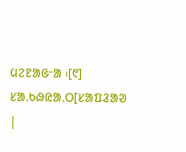ᱢᱮᱱᱟᱜᱼᱟ ᱾[᱖]
ᱥᱟᱹᱠᱷᱭᱟᱹᱛ[ᱥᱟᱯᱲᱟᱣ |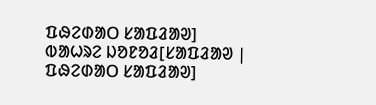ᱯᱷᱮᱰᱟᱛ ᱥᱟᱯᱲᱟᱣ]
ᱵᱟᱦᱨᱮ ᱡᱚᱱᱚᱲ[ᱥᱟᱯᱲᱟᱣ | ᱯᱷᱮᱰᱟᱛ ᱥᱟᱯᱲᱟᱣ]